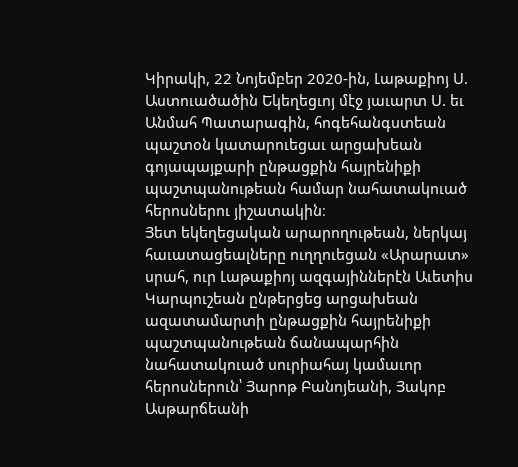Կիրակի, 22 Նոյեմբեր 2020-ին, Լաթաքիոյ Ս. Աստուածածին Եկեղեցւոյ մէջ յաւարտ Ս. եւ Անմահ Պատարագին, հոգեհանգստեան պաշտօն կատարուեցաւ արցախեան գոյապայքարի ընթացքին հայրենիքի պաշտպանութեան համար նահատակուած հերոսներու յիշատակին։
Յետ եկեղեցական արարողութեան, ներկայ հաւատացեալները ուղղուեցան «Արարատ» սրահ, ուր Լաթաքիոյ ազգայիններէն Աւետիս Կարպուշեան ընթերցեց արցախեան ազատամարտի ընթացքին հայրենիքի պաշտպանութեան ճանապարհին նահատակուած սուրիահայ կամաւոր հերոսներուն՝ Յարոթ Բանոյեանի, Յակոբ Ասթարճեանի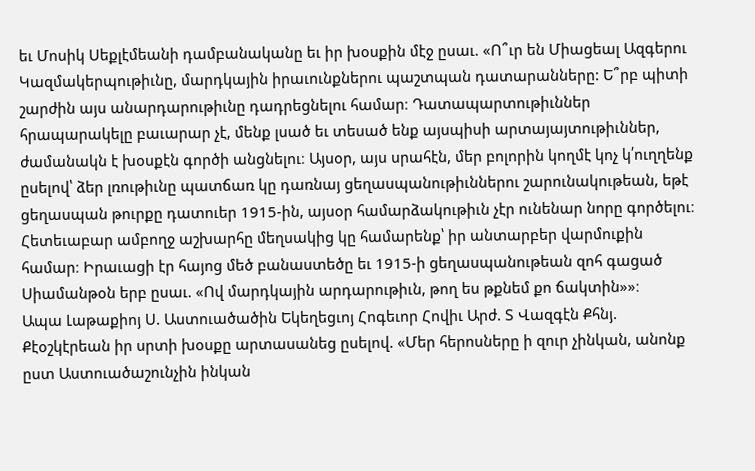եւ Մոսիկ Սեքլէմեանի դամբանականը եւ իր խօսքին մէջ ըսաւ. «Ո՞ւր են Միացեալ Ազգերու Կազմակերպութիւնը, մարդկային իրաւունքներու պաշտպան դատարանները: Ե՞րբ պիտի շարժին այս անարդարութիւնը դադրեցնելու համար։ Դատապարտութիւններ հրապարակելը բաւարար չէ, մենք լսած եւ տեսած ենք այսպիսի արտայայտութիւններ, ժամանակն է խօսքէն գործի անցնելու։ Այսօր, այս սրահէն, մեր բոլորին կողմէ կոչ կ՛ուղղենք ըսելով՝ ձեր լռութիւնը պատճառ կը դառնայ ցեղասպանութիւններու շարունակութեան, եթէ ցեղասպան թուրքը դատուեր 1915-ին, այսօր համարձակութիւն չէր ունենար նորը գործելու։ Հետեւաբար ամբողջ աշխարհը մեղսակից կը համարենք՝ իր անտարբեր վարմուքին համար։ Իրաւացի էր հայոց մեծ բանաստեծը եւ 1915-ի ցեղասպանութեան զոհ գացած Սիամանթօն երբ ըսաւ. «Ով մարդկային արդարութիւն, թող ես թքնեմ քո ճակտին»»։
Ապա Լաթաքիոյ Ս. Աստուածածին Եկեղեցւոյ Հոգեւոր Հովիւ Արժ. Տ Վազգէն Քհնյ. Քէօշկէրեան իր սրտի խօսքը արտասանեց ըսելով. «Մեր հերոսները ի զուր չինկան, անոնք ըստ Աստուածաշունչին ինկան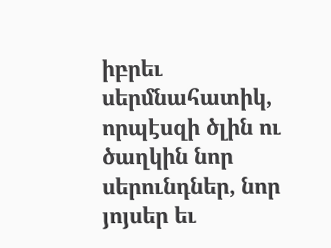իբրեւ սերմնահատիկ, որպէսզի ծլին ու ծաղկին նոր սերունդներ, նոր յոյսեր եւ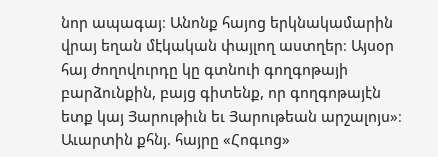նոր ապագայ։ Անոնք հայոց երկնակամարին վրայ եղան մէկական փայլող աստղեր։ Այսօր հայ ժողովուրդը կը գտնուի գողգոթայի բարձունքին, բայց գիտենք, որ գողգոթայէն ետք կայ Յարութիւն եւ Յարութեան արշալոյս»։
Աւարտին քհնյ. հայրը «Հոգւոց»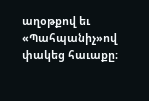աղօթքով եւ «Պահպանիչ»ով փակեց հաւաքը։